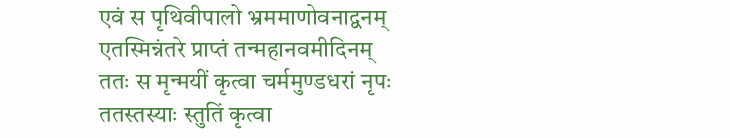एवं स पृथिवीपालो भ्रममाणोवनाद्वनम्
एतस्मिन्नंतरे प्राप्तं तन्महानवमीदिनम्
ततः स मृन्मयीं कृत्वा चर्ममुण्डधरां नृपः
ततस्तस्याः स्तुतिं कृत्वा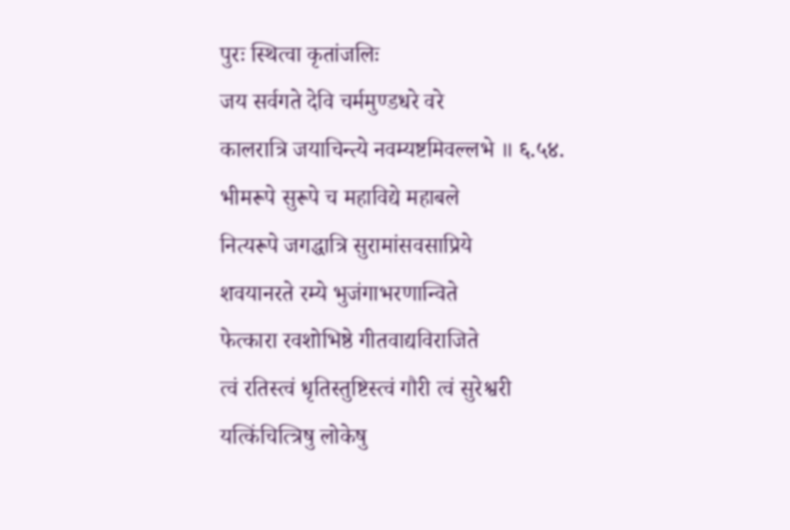पुरः स्थित्वा कृतांजलिः
जय सर्वगते देवि चर्ममुण्डधरे वरे
कालरात्रि जयाचिन्त्ये नवम्यष्टमिवल्लभे ॥ ६.५४.
भीमरूपे सुरूपे च महाविद्ये महाबले
नित्यरूपे जगद्धात्रि सुरामांसवसाप्रिये
शवयानरते रम्ये भुजंगाभरणान्विते
फेत्कारा रवशोभिष्ठे गीतवाद्यविराजिते
त्वं रतिस्त्वं धृतिस्तुष्टिस्त्वं गौरी त्वं सुरेश्वरी
यत्किंचित्त्रिषु लोकेषु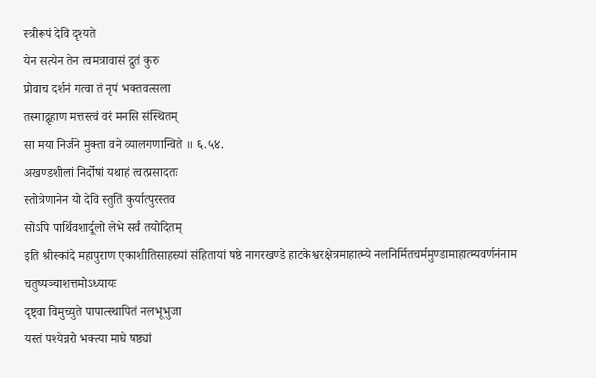स्त्रीरूपं देवि दृश्यते
येन सत्येन तेन त्वमत्रावासं द्रुतं कुरु
प्रोवाच दर्शनं गत्वा तं नृपं भक्तवत्सला
तस्माद्गृहाण मत्तस्त्वं वरं मनसि संस्थितम्
सा मया निर्जने मुक्ता वने व्यालगणान्विते ॥ ६.५४.
अखण्डशीलां निर्दोषां यथाहं त्वत्प्रसादतः
स्तोत्रेणानेन यो देवि स्तुतिं कुर्यात्पुरस्तव
सोऽपि पार्थिवशार्दूलो लेभे सर्वं तयोदितम्
इति श्रीस्कांदे महापुराण एकाशीतिसाहस्र्यां संहितायां षष्ठे नागरखण्डे हाटकेश्वरक्षेत्रमाहात्म्ये नलनिर्मितचर्ममुण्डामाहात्म्यवर्णनंनाम चतुष्पञ्चाशत्तमोऽध्यायः
दृष्ट्वा विमुच्युते पापात्स्थापितं नलभूभुजा
यस्तं पश्येन्नरो भक्त्या माघे षष्ठ्यां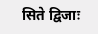सिते द्विजाः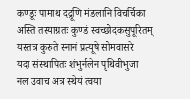कण्डूः पामाथ दद्रूणि मंडलानि विचर्चिका
अस्ति तस्याग्रतः कुण्डं स्वच्छोदकसुपूरितम्
यस्तत्र कुरुते स्नानं प्रत्यूषे सोमवासरे
यदा संस्थापितः शंभुर्नलेन पृथिवीभुजा
नल उवाच अत्र स्थेयं त्वया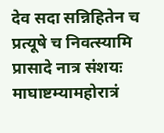देव सदा सन्निहितेन च
प्रत्यूषे च निवत्स्यामि प्रासादे नात्र संशयः
माघाष्टम्यामहोरात्रं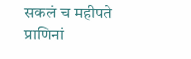सकलं च महीपते
प्राणिनां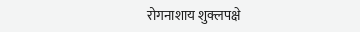रोगनाशाय शुक्लपक्षे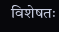विशेषतः